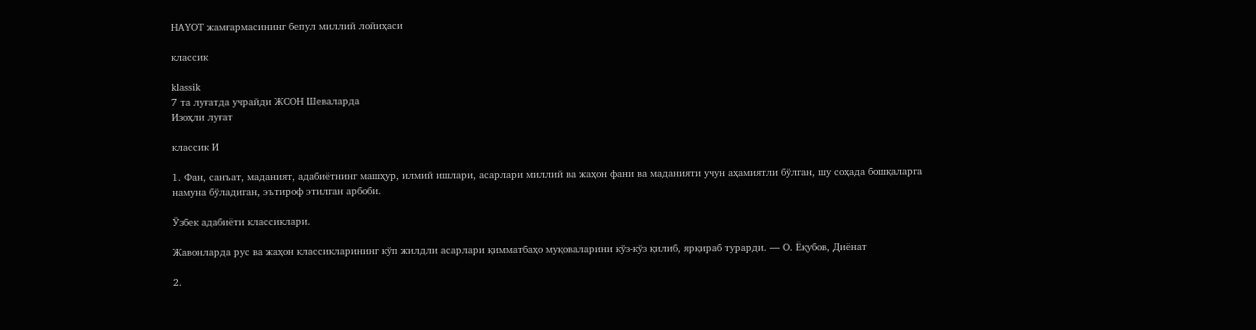HAYOT жамғармасининг бепул миллий лойиҳаси

классик

klassik
7 та луғатда учрайди ЖСОН Шеваларда
Изоҳли луғат

классик И

1. Фан, санъат, маданият, адабиётнинг машҳур, илмий ишлари, асарлари миллий ва жаҳон фани ва маданияти учун аҳамиятли бўлган, шу соҳада бошқаларга намуна бўладиган, эътироф этилган арбоби.

Ўзбек адабиёти классиклари.

Жавонларда рус ва жаҳон классикларининг кўп жилдли асарлари қимматбаҳо муқоваларини кўз-кўз қилиб, ярқираб турарди. — О. Ёқубов, Диёнат

2.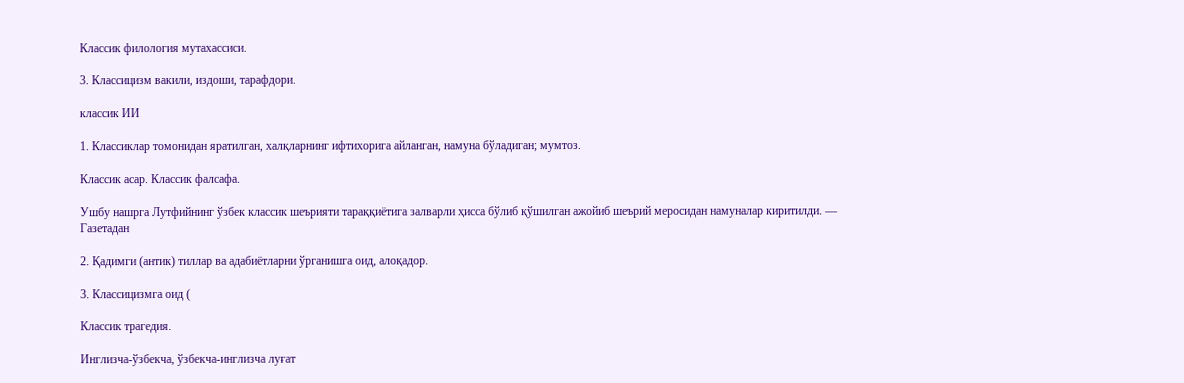Классик филология мутахассиси.

3. Классицизм вакили, издоши, тарафдори.

классик ИИ

1. Классиклар томонидан яратилган, халқларнинг ифтихорига айланган, намуна бўладиган; мумтоз.

Классик асар. Классик фалсафа.

Ушбу нашрга Лутфийнинг ўзбек классик шеърияти тараққиётига залварли ҳисса бўлиб қўшилган ажойиб шеърий меросидан намуналар киритилди. — Газетадан

2. Қадимги (антик) тиллар ва адабиётларни ўрганишга оид, алоқадор.

3. Классицизмга оид (

Классик трагедия.

Инглизча-ўзбекча, ўзбекча-инглизча луғат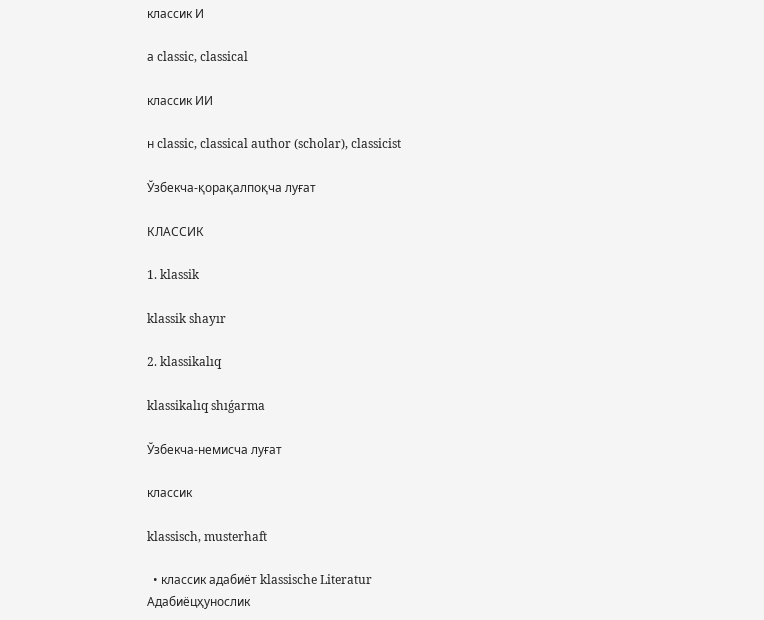классик И

а classic, classical

классик ИИ

н classic, classical author (scholar), classicist

Ўзбекча-қорақалпоқча луғат

КЛАССИК

1. klassik

klassik shayır

2. klassikalıq

klassikalıq shıǵarma

Ўзбекча-немисча луғат

классик

klassisch, musterhaft

  • классик адабиёт klassische Literatur
Адабиёцҳунослик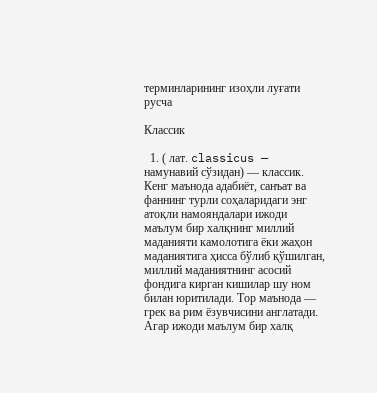терминларининг изоҳли луғати русча

Классик

  1. ( лат. classicus — намунавий сўзидан) — классик. Кенг маънода адабиёт, санъат ва фаннинг турли соҳаларидаги энг атоқли намояндалари ижоди маълум бир халқнинг миллий маданияти камолотига ёки жаҳон маданиятига ҳисса бўлиб қўшилган, миллий маданиятнинг асосий фондига кирган кишилар шу ном билан юритилади. Тор маънода — грек ва рим ёзувчисини англатади. Агар ижоди маълум бир халқ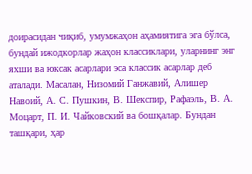доирасидан чиқиб, умумжаҳон аҳамиятига эга бўлса, бундай ижодкорлар жаҳон классиклари, уларнинг энг яхши ва юксак асарлари эса классик асарлар деб аталади. Масалан, Низомий Ганжавий, Алишер Навоий, А. С. Пушкин, В. Шекспир, Рафаэль, В. А. Моцарт, П. И. Чайковский ва бошқалар. Бундан ташқари, ҳар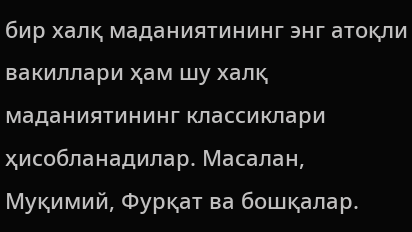бир халқ маданиятининг энг атоқли вакиллари ҳам шу халқ маданиятининг классиклари ҳисобланадилар. Масалан, Муқимий, Фурқат ва бошқалар.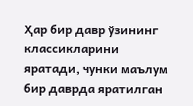Ҳар бир давр ўзининг классикларини яратади, чунки маълум бир даврда яратилган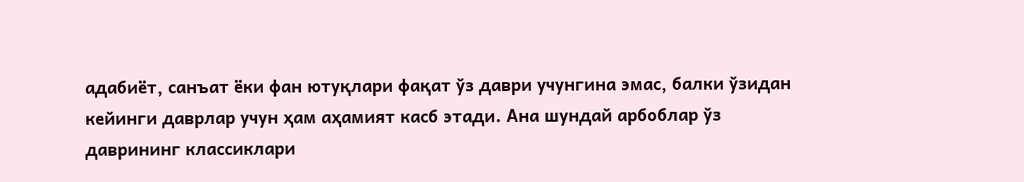адабиёт, санъат ёки фан ютуқлари фақат ўз даври учунгина эмас, балки ўзидан кейинги даврлар учун ҳам аҳамият касб этади. Ана шундай арбоблар ўз даврининг классиклари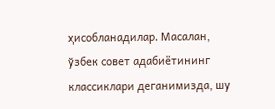ҳисобланадилар. Масалан, ўзбек совет адабиётининг классиклари деганимизда, шу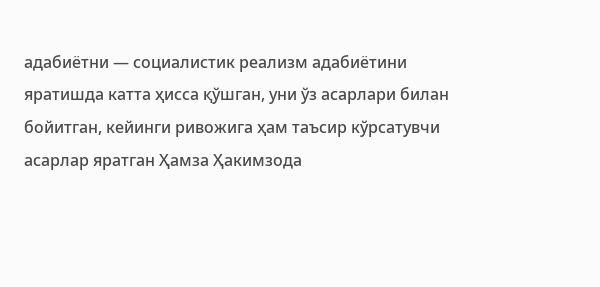адабиётни — социалистик реализм адабиётини яратишда катта ҳисса қўшган, уни ўз асарлари билан бойитган, кейинги ривожига ҳам таъсир кўрсатувчи асарлар яратган Ҳамза Ҳакимзода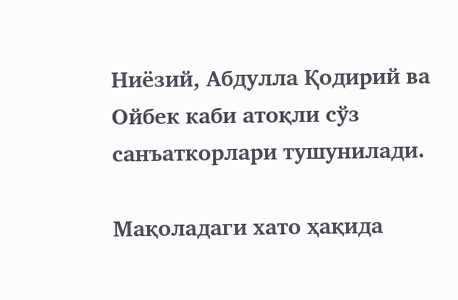Ниёзий, Абдулла Қодирий ва Ойбек каби атоқли сўз санъаткорлари тушунилади.

Мақоладаги хато ҳақида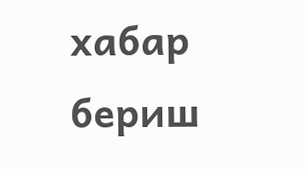хабар бериш